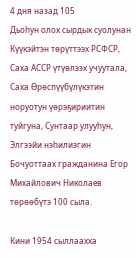4 дня назад 105
Дьоһун олох сырдык суолунан
Күүкэйтэн төрүттээх РСФСР, Саха АССР үтүөлээх учуутала, Саха Өрөспүүбүлүкэтин норуотун үөрэҕириитин туйгуна, Сунтаар улууһун, Элгээйи нэһилиэгин Бочуоттаах гражданина Егор Михайлович Николаев төрөөбүтэ 100 сыла.

Кини 1954 сыллаахха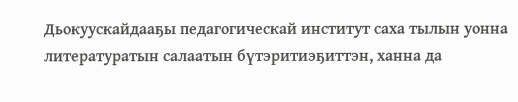Дьокуускайдааҕы педагогическай институт саха тылын уонна литературатын салаатын бүтэритиэҕиттэн, ханна да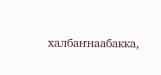халбаҥнаабакка,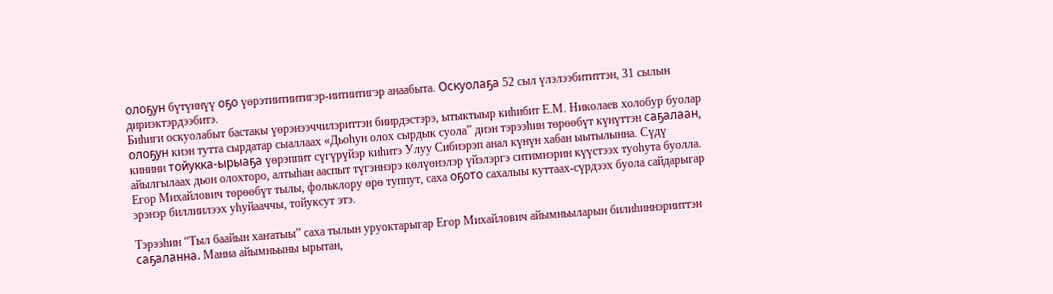олоҕун бүтүннүү оҕо үөрэтиитиитигэр-иитиитигэр анаабыта. Оскуолаҕа 52 сыл үлэлээбититтэн, 31 сылын дириэктэрдээбитэ.
Биһиги оскуолабыт бастакы үөрэнээччилэриттэн биирдэстэрэ, ытыктыыр киһибит Е.М. Николаев холобур буолар олоҕун киэн тутта сырдатар сыаллаах «Дьоһун олох сырдык суола” диэн тэрээһин төрөөбүт күнүттэн саҕалаан, кинини тойукка-ырыаҕа үөрэппит сүгүрүйэр киһитэ Улуу Сибиэрэп анал күнүн хабан ыытылынна. Сүдү айылгылаах дьон олохторо, алтыһан ааспыт түгэннэрэ көлүөнэлэр үйэлэргэ ситимнэрин күүстээх туоһута буолла.
Егор Михайлович төрөөбүт тылы, фольклору өрө туппут, саха оҕото сахалыы куттаах-сүрдээх буола сайдарыгар эрэнэр биллиилээх уһуйааччы, тойуксут этэ.

Тэрээһин “Тыл баайын хаҥатыы” саха тылын уруоктарыгар Егор Михайлович айымньыларын билиһиннэрииттэн саҕаланна. Манна айымньыны ырытан,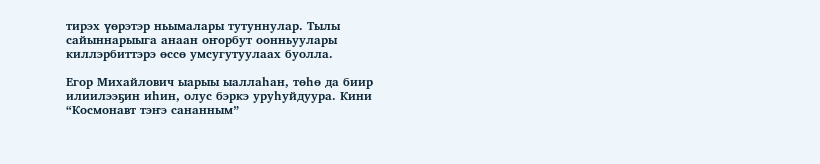тирэх үөрэтэр ньымалары тутуннулар. Тылы сайыннарыыга анаан оҥорбут оонньуулары киллэрбиттэрэ өссө умсугутуулаах буолла.

Егор Михайлович ыарыы ыаллаһан, төһө да биир илиилээҕин иһин, олус бэркэ уруһуйдуура. Кини “Космонавт тэҥэ сананным”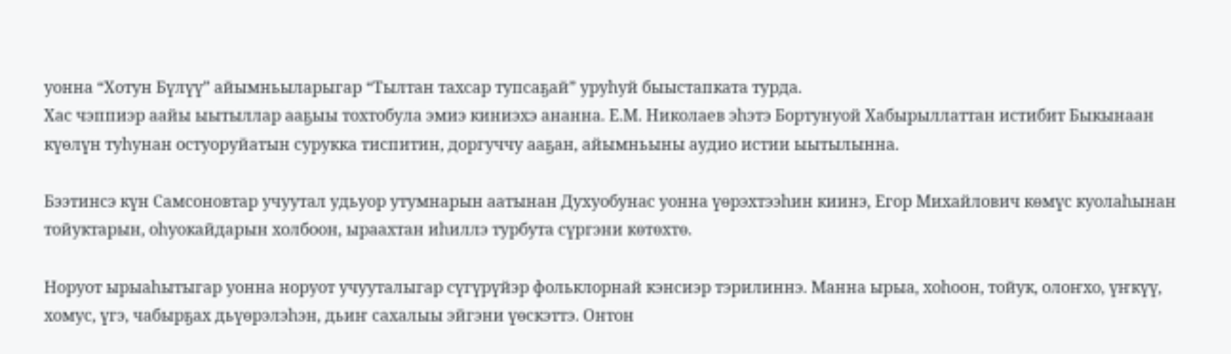уонна “Хотун Бүлүү” айымньыларыгар “Тылтан тахсар тупсаҕай” уруһуй быыстапката турда.
Хас чэппиэр аайы ыытыллар ааҕыы тохтобула эмиэ киниэхэ ананна. Е.М. Николаев эһэтэ Бортунуой Хабырыллаттан истибит Быкынаан күөлүн туһунан остуоруйатын сурукка тиспитин, доргуччу ааҕан, айымньыны аудио истии ыытылынна.

Бээтинсэ күн Самсоновтар учуутал удьуор утумнарын аатынан Духуобунас уонна үөрэхтээһин киинэ, Егор Михайлович көмүс куолаһынан тойуктарын, оһуокайдарын холбоон, ыраахтан иһиллэ турбута сүргэни көтөхтө.

Норуот ырыаһытыгар уонна норуот учууталыгар сүгүрүйэр фольклорнай кэнсиэр тэрилиннэ. Манна ырыа, хоһоон, тойук, олоҥхо, үҥкүү, хомус, үгэ, чабырҕах дьүөрэлэһэн, дьиҥ сахалыы эйгэни үөскэттэ. Онтон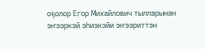оҕолор Егор Михайлович тылларынан эҥээркэй эһиэкэйи эҥээриттэн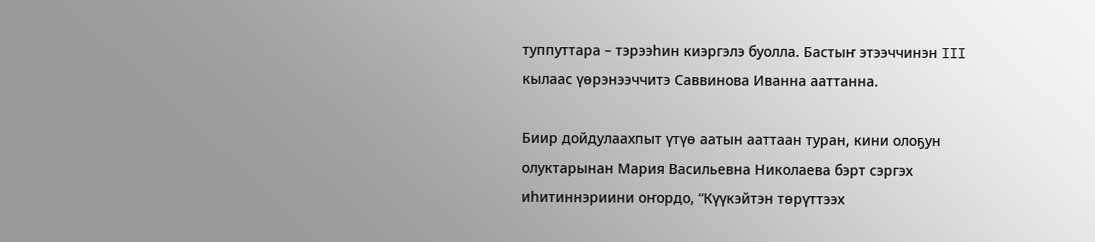туппуттара – тэрээһин киэргэлэ буолла. Бастыҥ этээччинэн III кылаас үөрэнээччитэ Саввинова Иванна ааттанна.

Биир дойдулаахпыт үтүө аатын ааттаан туран, кини олоҕун олуктарынан Мария Васильевна Николаева бэрт сэргэх иһитиннэриини оҥордо, “Күүкэйтэн төрүттээх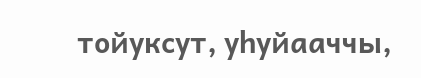тойуксут, уһуйааччы,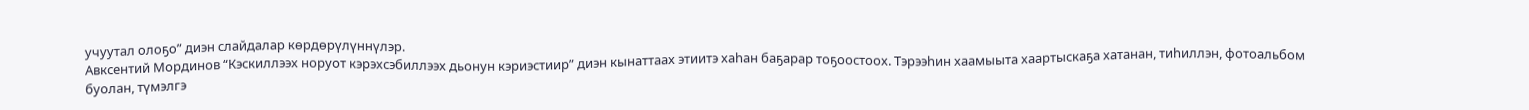учуутал олоҕо” диэн слайдалар көрдөрүлүннүлэр.
Авксентий Мординов “Кэскиллээх норуот кэрэхсэбиллээх дьонун кэриэстиир” диэн кынаттаах этиитэ хаһан баҕарар тоҕоостоох. Тэрээһин хаамыыта хаартыскаҕа хатанан, тиһиллэн, фотоальбом буолан, түмэлгэ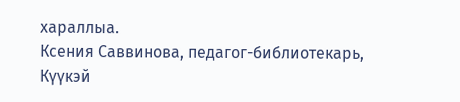хараллыа.
Ксения Саввинова, педагог-библиотекарь, Күүкэй